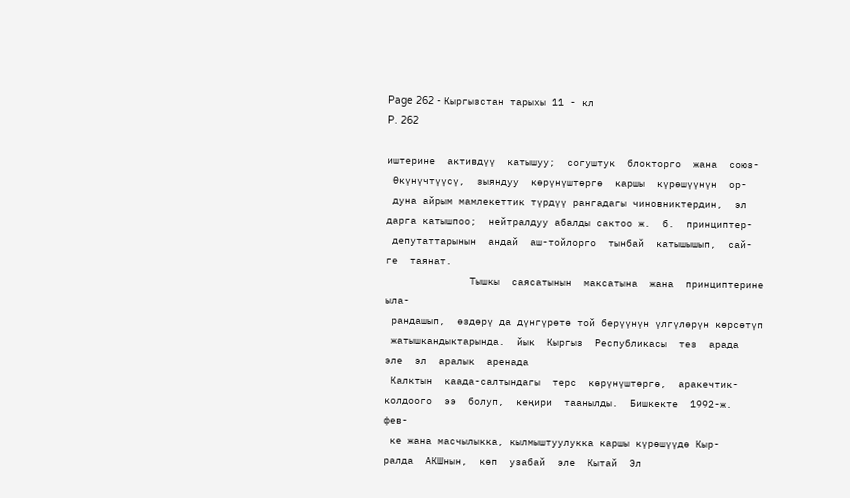Page 262 - Кыргызстан тарыхы 11 - кл
P. 262

иштерине  активдүү  катышуу;  согуштук  блокторго  жана  союз-
 Өкүнүчтүүсү,  зыяндуу  көрүнүштөргө  каршы  күрөшүүнүн  ор-
 дуна айрым мамлекеттик түрдүү рангадагы чиновниктердин,  эл   дарга катышпоо;  нейтралдуу абалды сактоо ж.  б.  принциптер-
 депутаттарынын  андай  аш-тойлорго  тынбай  катышышып,  сай-   ге  таянат.
              Тышкы  саясатынын  максатына  жана  принциптерине  ыла-
 рандашып,  өздөрү да дүнгүрөтө той берүүнүн үлгүлөрүн көрсөтүп
 жатышкандыктарында.  йык  Кыргыз  Республикасы  тез  арада  эле  эл  аралык  аренада
 Калктын  каада-салтындагы  терс  көрүнүштөргө,  аракечтик-   колдоого  ээ  болуп,  кеңири  таанылды.  Бишкекте  1992-ж.  фев-
 ке жана масчылыкка, кылмыштуулукка каршы күрөшүүдө Кыр-   ралда  АКШнын,  көп  узабай  эле  Кытай  Эл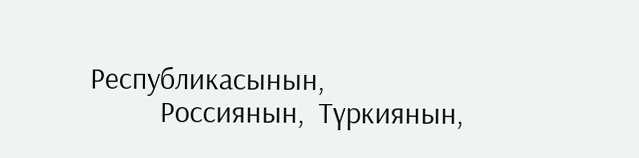Республикасынын,
          Россиянын,  Түркиянын,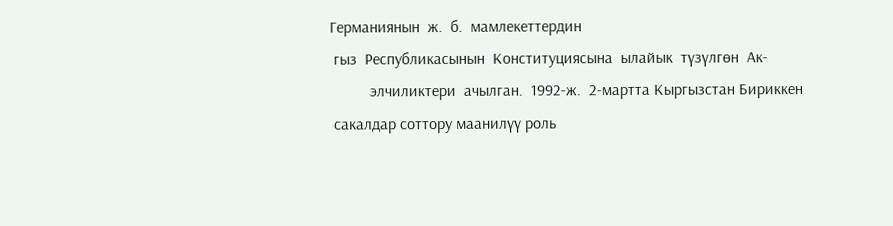Германиянын  ж.  б.  мамлекеттердин
 гыз  Республикасынын  Конституциясына  ылайык  түзүлгөн  Ак-
          элчиликтери  ачылган.  1992-ж.  2-мартта Кыргызстан Бириккен
 сакалдар соттору маанилүү роль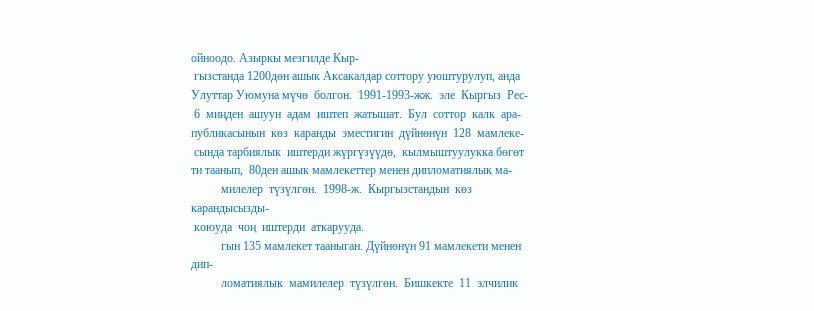ойноодо. Азыркы мезгилде Кыр-
 гызстанда 1200дөн ашык Аксакалдар соттору уюштурулуп, анда   Улуттар Уюмуна мүчө  болгон.  1991-1993-жж.  эле  Кыргыз  Рес-
 6  миңден  ашуун  адам  иштеп  жатышат.  Бул  соттор  калк  ара-   публикасынын  көз  каранды  эместигин  дүйнөнүн  128  мамлеке-
 сында тарбиялык  иштерди жүргүзүүдө,  кылмыштуулукка бөгөт   ти таанып,  80ден ашык мамлекеттер менен дипломатиялык ма-
          милелер  түзүлгөн.  1998-ж.  Кыргызстандын  көз  карандысызды-
 коюуда  чоң  иштерди  аткарууда.
          гын 135 мамлекет тааныган. Дүйнөнүн 91 мамлекети менен дип-
          ломатиялык  мамилелер  түзүлгөн.  Бишкекте  11  элчилик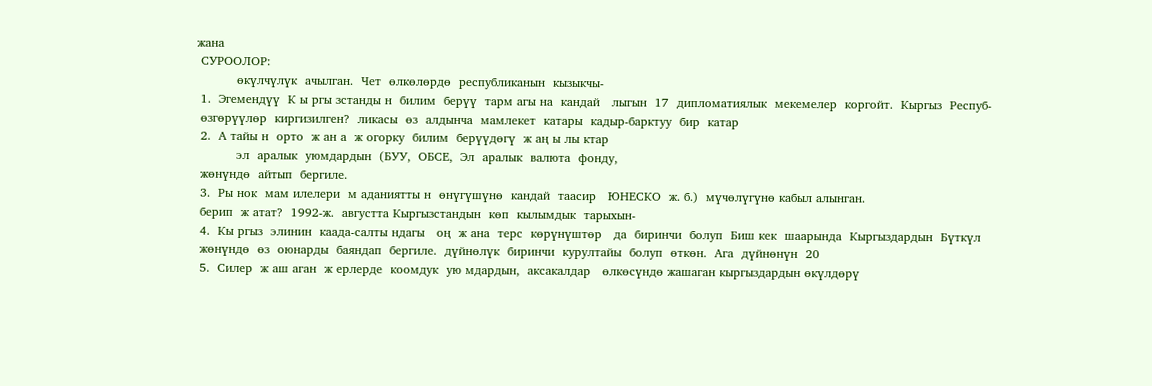жана
 СУРООЛОР:
          өкүлчүлүк  ачылган.  Чет  өлкөлөрдө  республиканын  кызыкчы-
 1.  Эгемендүү  К ы ргы зстанды н  билим  берүү  тарм агы на  кандай   лыгын  17  дипломатиялык  мекемелер  коргойт.  Кыргыз  Респуб-
 өзгөрүүлөр  киргизилген?  ликасы  өз  алдынча  мамлекет  катары  кадыр-барктуу  бир  катар
 2.  А тайы н  орто  ж ан а  ж огорку  билим  берүүдөгү  ж аң ы лы ктар
          эл  аралык  уюмдардын  (БУУ,  ОБСЕ,  Эл  аралык  валюта  фонду,
 жөнүндө  айтып  бергиле.
 3.  Ры нок  мам илелери  м аданиятты н  өнүгүшүнө  кандай  таасир   ЮНЕСКО  ж. б.)  мүчөлүгүнө кабыл алынган.
 берип  ж атат?  1992-ж.  августта Кыргызстандын  көп  кылымдык  тарыхын-
 4.  Кы ргыз  элинин  каада-салты ндагы   оң  ж ана  терс  көрүнүштөр   да  биринчи  болуп  Биш кек  шаарында  Кыргыздардын  Бүткүл
 жөнүндө  өз  оюнарды  баяндап  бергиле.  дүйнөлүк  биринчи  курултайы  болуп  өткөн.  Ага  дүйнөнүн  20
 5.  Силер  ж аш аган  ж ерлерде  коомдук  ую мдардын,  аксакалдар   өлкөсүндө жашаган кыргыздардын өкүлдөрү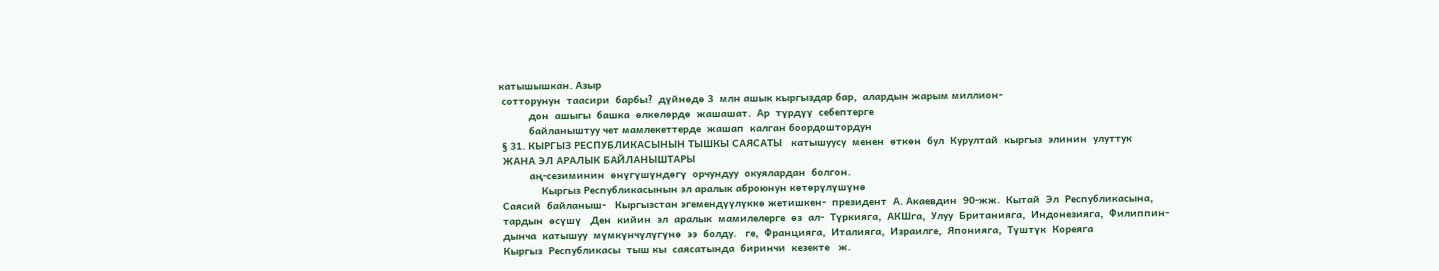катышышкан. Азыр
 сотторунун  таасири  барбы?  дүйнөдө 3  млн ашык кыргыздар бар,  алардын жарым миллион-
          дон  ашыгы  башка  өлкөлөрдө  жашашат.  Ар  түрдүү  себептерге
          байланыштуу чет мамлекеттерде  жашап  калган боордоштордун
 § 31. КЫРГЫЗ РЕСПУБЛИКАСЫНЫН ТЫШКЫ САЯСАТЫ   катышуусу  менен  өткөн  бул  Курултай  кыргыз  элинин  улуттук
 ЖАНА ЭЛ АРАЛЫК БАЙЛАНЫШТАРЫ
          аң-сезиминин  өнүгүшүндөгү  орчундуу  окуялардан  болгон.
              Кыргыз Республикасынын эл аралык аброюнун көтөрүлүшүнө
 Саясий  байланыш-   Кыргызстан эгемендүүлүккө жетишкен-  президент  А. Акаевдин  90-жж.  Кытай  Эл  Республикасына,
 тардын  өсүшү   Ден  кийин  эл  аралык  мамилелерге  өз  ал-  Түркияга,  АКШга,  Улуу  Британияга,  Индонезияга,  Филиппин-
 дынча  катышуу  мүмкүнчүлүгүнө  ээ  болду.   ге,  Францияга,  Италияга,  Израилге,  Японияга,  Түштүк  Кореяга
 Кыргыз  Республикасы  тыш кы  саясатында  биринчи  кезекте   ж.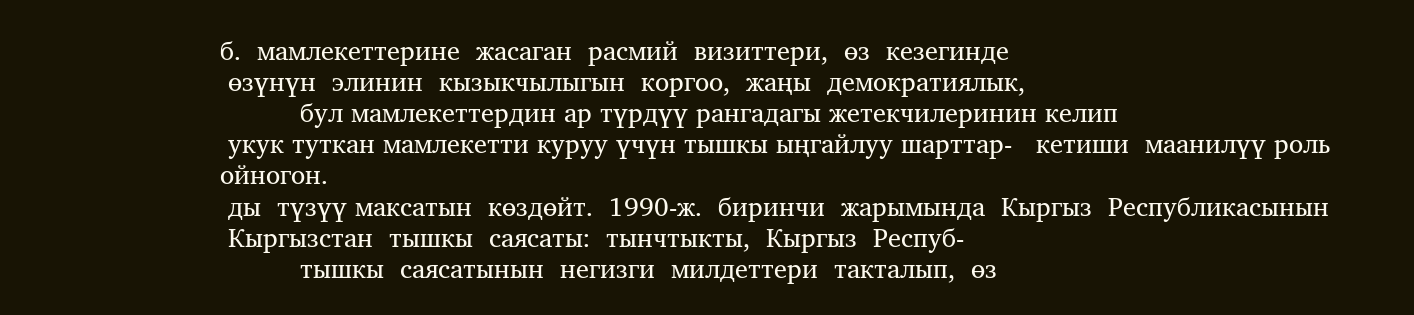б.  мамлекеттерине  жасаган  расмий  визиттери,  өз  кезегинде
 өзүнүн  элинин  кызыкчылыгын  коргоо,  жаңы  демократиялык,
          бул мамлекеттердин ар түрдүү рангадагы жетекчилеринин келип
 укук туткан мамлекетти куруу үчүн тышкы ыңгайлуу шарттар-   кетиши  маанилүү роль  ойногон.
 ды  түзүү максатын  көздөйт.  1990-ж.  биринчи  жарымында  Кыргыз  Республикасынын
 Кыргызстан  тышкы  саясаты:  тынчтыкты,  Кыргыз  Респуб-
          тышкы  саясатынын  негизги  милдеттери  такталып,  өз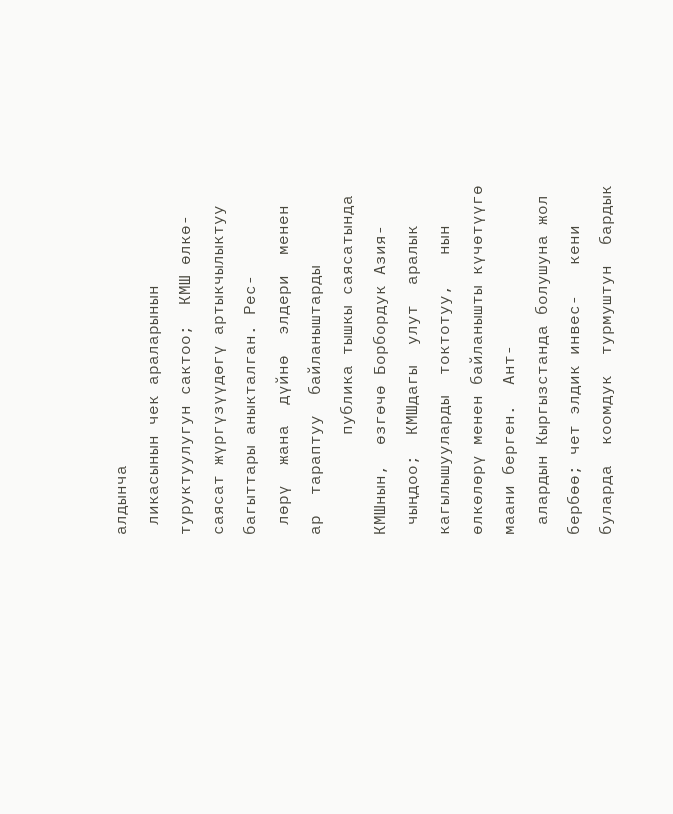алдынча
 ликасынын чек араларынын туруктуулугун сактоо;  КМШ өлкө-   саясат жүргүзүүдөгү артыкчылыктуу багыттары аныкталган. Рес-
 лөрү  жана  дүйнө  элдери  менен  ар  тараптуу  байланыштарды
          публика тышкы саясатында КМШнын,  өзгөчө Борбордук Азия-
 чыңдоо;  КМШдагы  улут  аралык  кагылышууларды  токтотуу,   нын өлкөлөрү менен байланышты күчөтүүгө маани берген.  Ант-
 алардын Кыргызстанда болушуна жол бербөө; чет элдик инвес-   кени  буларда  коомдук  турмуштун  бардык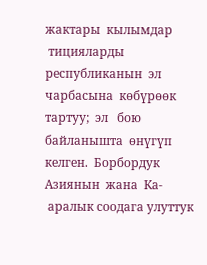жактары  кылымдар
 тицияларды  республиканын  эл чарбасына  көбүрөөк  тартуу;  эл   бою  байланышта  өнүгүп  келген.  Борбордук  Азиянын  жана  Ка-
 аралык соодага улуттук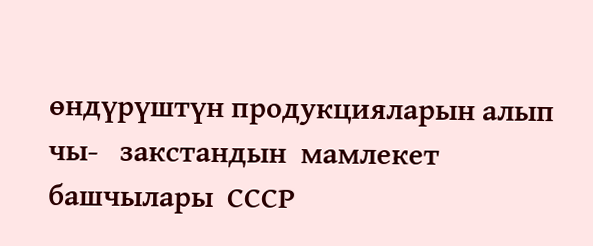өндүрүштүн продукцияларын алып чы-   закстандын  мамлекет  башчылары  СССР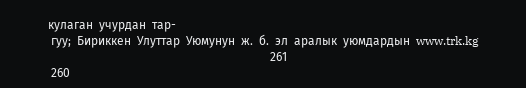кулаган  учурдан  тар-
 гуу;  Бириккен  Улуттар  Уюмунун  ж.  б.  эл  аралык  уюмдардын  www.trk.kg
                                                                          261
 260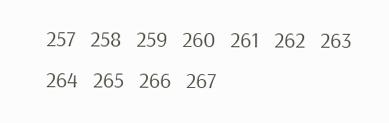257   258   259   260   261   262   263   264   265   266   267